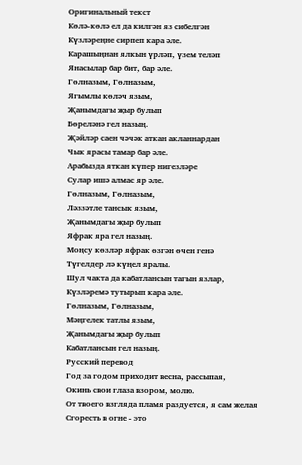Оригинальный текст
Көлә-көлә ел да килгән яз сибелгән
Күзләреңне сирпеп кара әле.
Карашыңнан ялкын үрләп, үзем теләп
Янасылар бар бит, бар әле.
Гөлназым, Гөлназым,
Ягымлы көләч язым,
Җанымдагы җыр булып
Бөреләнә гел назың.
Җәйләр саен чәчәк аткан акланнардан
Чык ярасы тамар бар әле.
Арабызда яткан күпер нигезләре
Сулар ишә алмас яр әле.
Гөлназым, Гөлназым,
Ләззәтле тансык язым,
Җанымдагы җыр булып
Яфрак яра гел назың.
Моңсу көзләр яфрак өзгән өчен генә
Түгелдер лә күңел яралы.
Шул чакта да кабатлансын тагын язлар,
Күзләремә тутырып кара әле.
Гөлназым, Гөлназым,
Мәңгелек татлы язым,
Җанымдагы җыр булып
Кабатлансын гел назың.
Русский перевод
Год за годом приходит весна, рассыпая,
Окинь свои глаза взором, молю.
От твоего взгляда пламя раздуется, я сам желая
Сгоресть в огне - это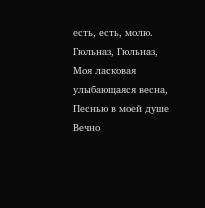есть, есть, молю.
Гюльназ, Гюльназ,
Моя ласковая улыбающаяся весна,
Песнью в моей душе
Вечно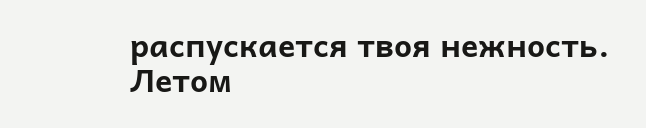распускается твоя нежность.
Летом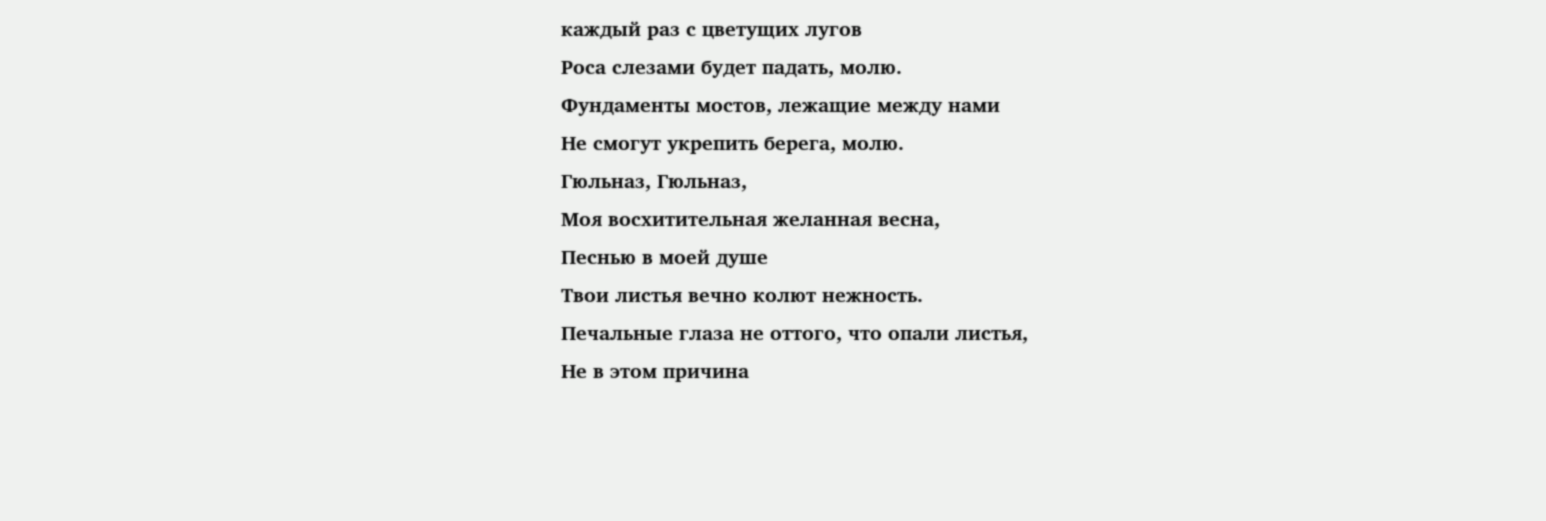каждый раз с цветущих лугов
Роса слезами будет падать, молю.
Фундаменты мостов, лежащие между нами
Не смогут укрепить берега, молю.
Гюльназ, Гюльназ,
Моя восхитительная желанная весна,
Песнью в моей душе
Твои листья вечно колют нежность.
Печальные глаза не оттого, что опали листья,
Не в этом причина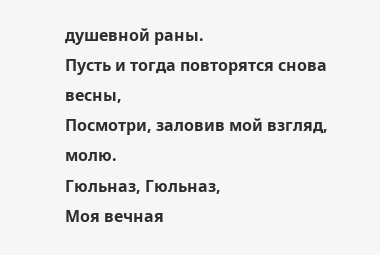душевной раны.
Пусть и тогда повторятся снова весны,
Посмотри, заловив мой взгляд, молю.
Гюльназ, Гюльназ,
Моя вечная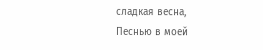сладкая весна,
Песнью в моей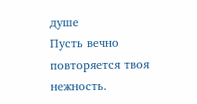душе
Пусть вечно повторяется твоя нежность.